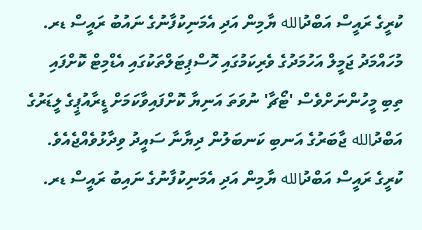ކުރީގެ ރައީސް އަބްދުالله ޔާމިން އަދި އެމަނިކުފާނުގެ ނައުބު ރައީސް ޑރ. މުހައްމަދު ޖަމީލް އަހުމަދުގެ ވެރިކަމުގައި ހޮސްޕިޓަލްތަކުގައި އެޑްމިޓް ކޮށްފައި ތިބި މީހުންނަށްވެސް 'ޓޯޗާ' ނުވަތަ އަނިޔާ ކޮށްފައިވާކަމަށް ޑީރާއުޕީގެ ލީޑަރުގެ އަބްދުالله ޖާބަރުގެ އަނބި ކަނބަލުން ދިޔާނާ ސައީދު ވިދާޅުވެއްޖެއެވެ.
ކުރީގެ ރައީސް އަބްދުالله ޔާމިން އަދި އެމަނިކުފާނުގެ ނައިބު ރައީސް ޑރ.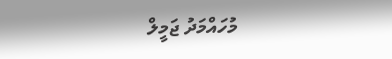މުހައްމަދު ޖަމީލް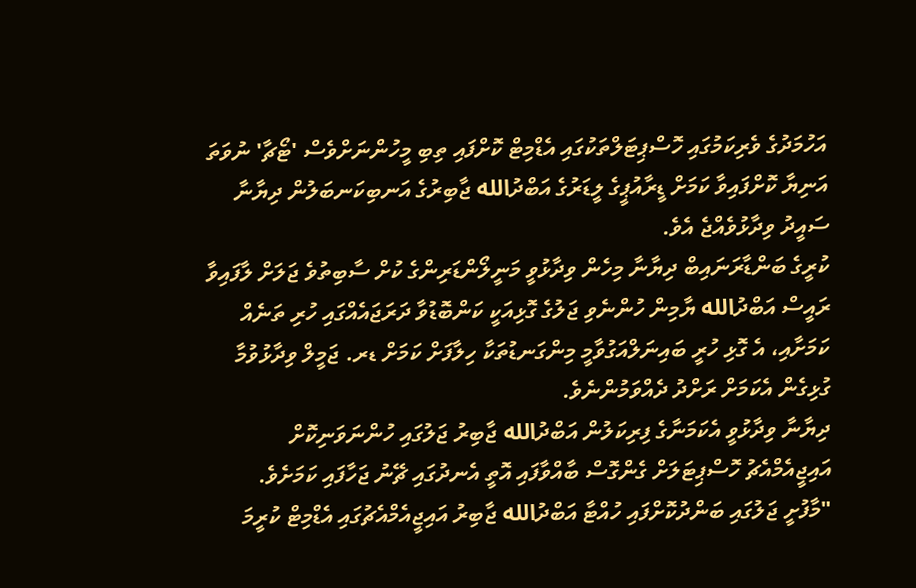އަހުމަދުގެ ވެރިކަމުގައި ހޮސްޕިޓަލްތަކުގައި އެޑްމިޓް ކޮށްފައި ތިބި މީހުންނަށްވެސް 'ޓޯޗާ' ނުވަތަ އަނިޔާ ކޮށްފައިވާ ކަމަށް ޑީރާއުޕީގެ ލީޑަރުގެ އަބްދުالله ޖާބިރުގެ އަނބިކަނބަލުން ދިޔާނާ ސައީދު ވިދާޅުވެއްޖެ އެވެ.
ކުރީގެ ބަންޑާރަނައިބް ދިޔާނާ މިހެން ވިދާޅުވީ މަނީލޯންޑަރިންގެ ކުށް ސާބިތުވެ ޖަލަށް ލާފައިވާ ރައީސް އަބްދުالله ޔާމިން ހުންނެވި ޖަލުގެ ގޮޅިއަކީ ކަންބޮޑުވާ ދަރަޖައެއްގައި ހުރި ތަނެއް ކަމަށާއި، އެ ގޮޅި ހުރީ ބައިނަލްއަގުވާމީ މިންގަނޑުތަކާ ހިލާފަށް ކަމަށް ޑރ. ޖަމީލް ވިދާޅުވުމާ ގުޅިގެން އެކަމަށް ރަށްދު ދެއްވަމުންނެވެ.
ދިޔާނާ ވިދާޅުވީ އެކަމަނާގެ ފިރިކަލުން އަބްދުالله ޖާބިރު ޖަލުގައި ހުންނަވަނިކޮށް އައިޖީއެމްއެޗު ހޮސްޕިޓަލަށް ގެންގޮސް ބާއްވާފައި އޮތީ އެނދުގައި ޗޭނު ޖަހާފައި ކަމަށެވެ.
"މާފުށީ ޖަލުގައި ބަންދުކޮށްފައި ހުއްޓާ އަބްދުالله ޖާބިރު އައިޖީއެމްއެޗުގައި އެޑްމިޓް ކުރީމަ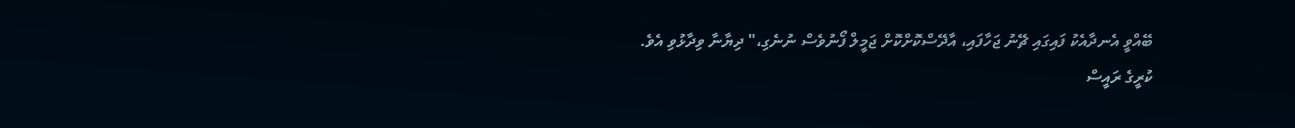ބޭއްވީ އެނދާއެކު ފައިގައި ޗޭނު ޖަހާފައި، އާދޭސްކޮށްކޮށް ޖަމީލް ފޯނުވެސް ނުނެގި،" ދިޔާނާ ވިދާޅުވި އެވެ.
ކުރީގެ ރައީސް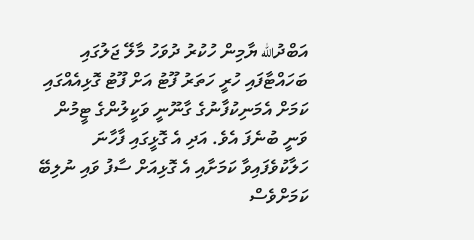އަބްދުالله ޔާމިން ހުކުރު ދުވަހު މާލޭ ޖަލުގައި ބަހައްޓާފައި ހުރީ ހަތަރު ފޫޓު އަށް ފޫޓު ގޮޅިއެއްގައި ކަމަށް އެމަނިކުފާނުގެ ގާނޫނީ ވަކީލުންގެ ޓީމުން ވަނީ ބުނެފަ އެވެ. އަދި އެ ގޮޅީގައި ފާހާނަ ހަލާކުވެފައިވާ ކަމަށާއި އެ ގޮޅިއަށް ސާފު ވައި ނުލިބޭ ކަމަށްވެސް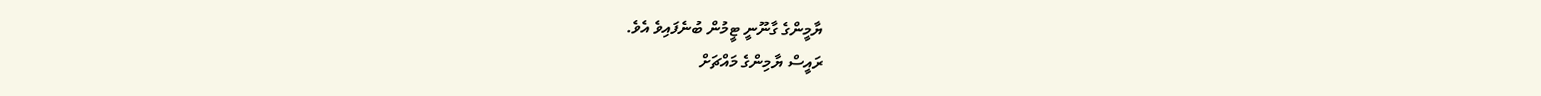ޔާމީންގެ ގާނޫނީ ޓީމުން ބުނެފައިވެ އެވެ.
ރައީސް ޔާމިންގެ މައްޗަށް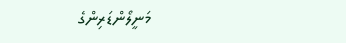މަނީލޯންޑަރިންގެ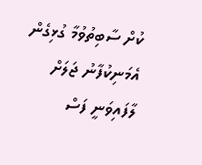ކުށް ސާބިތުވުމާ ގުޅިގެން އެމަނިކުފާނު ޖަލަށް ލާފައިވަނީ ފަސް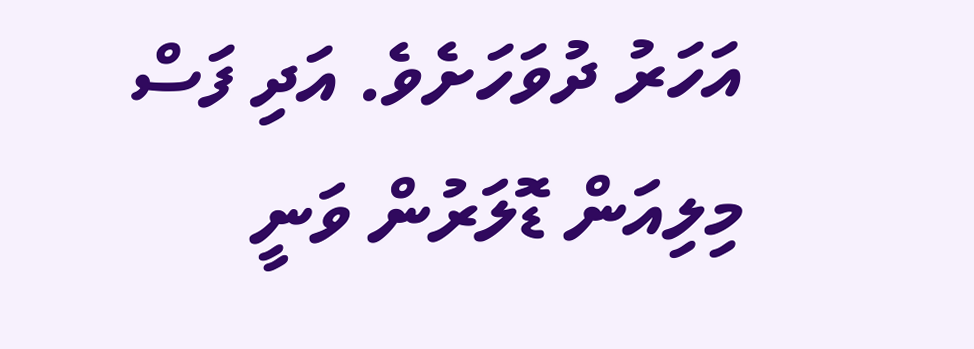އަހަރު ދުވަހަށެވެ. އަދި ފަސް މިލިއަން ޑޮލަރުން ވަނީ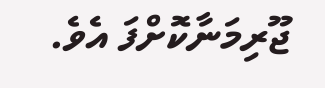ޖޫރިމަނާކޮށްފަ އެވެ.